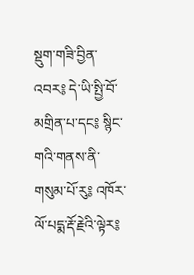སྡུག་གཟི་བྱིན་འབར༔ དེ་ཡི་སྤྱི་བོ་མགྲིན་པ་དང༔ སྙིང་གའི་གནས་ནི་གསུམ་པོ་རུ༔ འཁོར་ལོ་པདྨ་རྡོ་རྗེའི་ལྟེར༔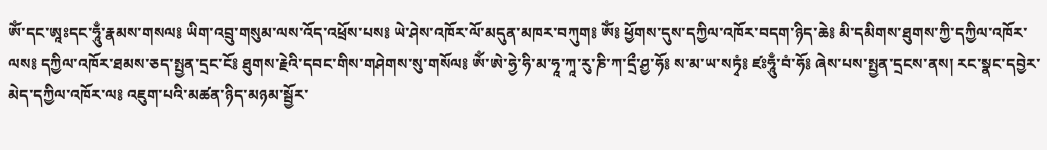ཨོཾ་དང་ཨཱཿདང་ཧཱུྃ་རྣམས་གསལ༔ ཡིག་འབྲུ་གསུམ་ལས་འོད་འཕྲོས་པས༔ ཡེ་ཤེས་འཁོར་ལོ་མདུན་མཁར་བཀུག༔ ཨོཾ༔ ཕྱོགས་དུས་དཀྱིལ་འཁོར་བདག་ཉིད་ཆེ༔ མི་དམིགས་ཐུགས་ཀྱི་དཀྱིལ་འཁོར་ལས༔ དཀྱིལ་འཁོར་ཐམས་ཅད་སྤྱན་དྲང་ངོ༔ ཐུགས་རྗེའི་དབང་གིས་གཤེགས་སུ་གསོལ༔ ཨོཾ་ཨེ་ཧྱེ་ཧི་མ་ཧཱ་ཀཱ་རུ་ཎི་ཀ་དྲྀ་ཤྱ་ཧོ༔ ས་མ་ཡ་སཏྭཾ༔ ཛཿཧཱུྃ་བཾ་ཧོ༔ ཞེས་པས་སྤྱན་དྲངས་ནས། རང་སྣང་དབྱེར་མེད་དཀྱིལ་འཁོར་ལ༔ འཇུག་པའི་མཚན་ཉིད་མཉམ་སྦྱོར་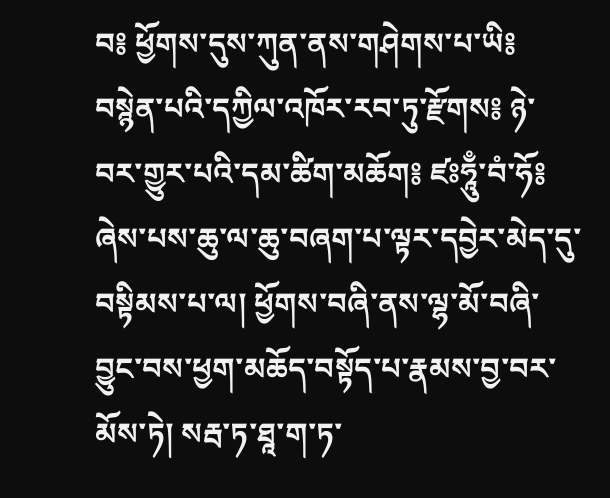བ༔ ཕྱོགས་དུས་ཀུན་ནས་གཤེགས་པ་ཡི༔ བསྙེན་པའི་དཀྱིལ་འཁོར་རབ་ཏུ་རྫོགས༔ ཉེ་བར་གྱུར་པའི་དམ་ཚིག་མཆོག༔ ཛཿཧཱུྃ་བཾ་ཧོ༔ ཞེས་པས་ཆུ་ལ་ཆུ་བཞག་པ་ལྟར་དབྱེར་མེད་དུ་བསྟིམས་པ་ལ། ཕྱོགས་བཞི་ནས་ལྷ་མོ་བཞི་བྱུང་བས་ཕྱག་མཆོད་བསྟོད་པ་རྣམས་བྱ་བར་མོས་ཏེ། སརྦ་ཏ་ཐཱ་ག་ཏ་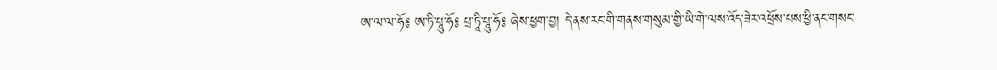ཨ་ལ་ལ་ཧོ༔ ཨ་ཏི་པཱུ་ཧོ༔ པྲ་ཏཱི་པཱུ་ཧོ༔ ཞེས་ཕྱག་བྱ། དེ་ནས་རང་གི་གནས་གསུམ་གྱི་ཡི་གེ་ལས་འོད་ཟེར་འཕྲོས་པས་ཕྱི་ནང་གསང་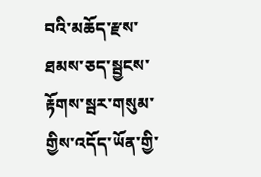བའི་མཆོད་རྫས་ཐམས་ཅད་སྦྱངས་རྟོགས་སྦར་གསུམ་གྱིས་འདོད་ཡོན་གྱི་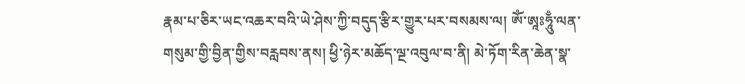རྣམ་པ་ཅིར་ཡང་འཆར་བའི་ཡེ་ཤེས་ཀྱི་བདུད་རྩིར་གྱུར་པར་བསམས་ལ། ཨོཾ་ཨཱཿཧཱུྃ་ལན་གསུམ་གྱི་བྱིན་གྱིས་བརླབས་ནས། ཕྱི་ཉེར་མཆོད་ལྔ་འབུལ་བ་ནི། མེ་ཏོག་རིན་ཆེན་སྣ་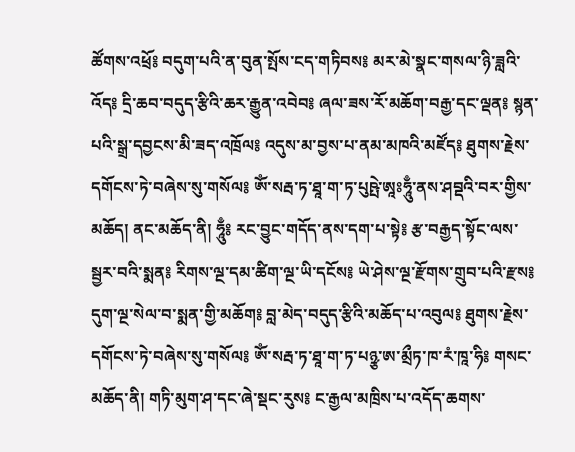ཚོགས་འཕྲོ༔ བདུག་པའི་ན་བུན་སྤོས་ངད་གཏིབས༔ མར་མེ་སྣང་གསལ་ཉི་ཟླའི་འོད༔ དྲི་ཆབ་བདུད་རྩིའི་ཆར་རྒྱུན་འབེབ༔ ཞལ་ཟས་རོ་མཆོག་བརྒྱ་དང་ལྡན༔ སྙན་པའི་སྒྲ་དབྱངས་མི་ཟད་འཁྲོལ༔ འདུས་མ་བྱས་པ་ནམ་མཁའི་མཛོད༔ ཐུགས་རྗེས་དགོངས་ཏེ་བཞེས་སུ་གསོལ༔ ཨོཾ་སརྦ་ཏ་ཐཱ་ག་ཏ་པུཥྤེ་ཨཱཿཧཱུྃ་ནས་ཤབྡའི་བར་གྱིས་མཆོད། ནང་མཆོད་ནི། ཧཱུྃ༔ རང་བྱུང་གདོད་ནས་དག་པ་སྟེ༔ རྩ་བརྒྱད་སྟོང་ལས་སྦྱར་བའི་སྨན༔ རིགས་ལྔ་དམ་ཚིག་ལྔ་ཡི་དངོས༔ ཡེ་ཤེས་ལྔ་རྫོགས་གྲུབ་པའི་རྫས༔ དུག་ལྔ་སེལ་བ་སྨན་གྱི་མཆོག༔ བླ་མེད་བདུད་རྩིའི་མཆོད་པ་འབུལ༔ ཐུགས་རྗེས་དགོངས་ཏེ་བཞེས་སུ་གསོལ༔ ཨོཾ་སརྦ་ཏ་ཐཱ་ག་ཏ་པཉྩ་ཨ་མྲྀཏ་ཁ་རཾ་ཁཱ་ཧི༔ གསང་མཆོད་ནི། གཏི་མུག་ཤ་དང་ཞེ་སྡང་རུས༔ ང་རྒྱལ་མཁྲིས་པ་འདོད་ཆགས་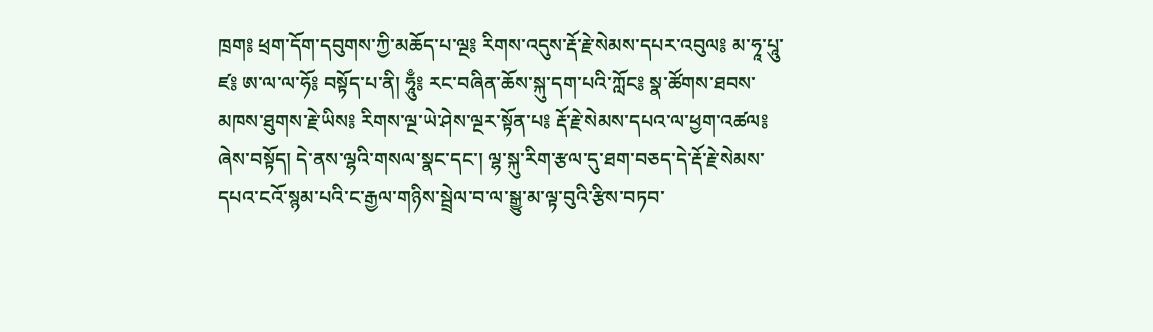ཁྲག༔ ཕྲག་དོག་དབུགས་ཀྱི་མཆོད་པ་ལྔ༔ རིགས་འདུས་རྡོ་རྗེ་སེམས་དཔར་འབུལ༔ མ་ཧཱ་པཱུ་ཛ༔ ཨ་ལ་ལ་ཧོ༔ བསྟོད་པ་ནི། ཧཱུྃ༔ རང་བཞིན་ཆོས་སྐུ་དག་པའི་ཀློང༔ སྣ་ཚོགས་ཐབས་མཁས་ཐུགས་རྗེ་ཡིས༔ རིགས་ལྔ་ཡེ་ཤེས་ལྔར་སྟོན་པ༔ རྡོ་རྗེ་སེམས་དཔའ་ལ་ཕྱག་འཚལ༔ ཞེས་བསྟོད། དེ་ནས་ལྷའི་གསལ་སྣང་དང་། ལྷ་སྐུ་རིག་རྩལ་དུ་ཐག་བཅད་དེ་རྡོ་རྗེ་སེམས་དཔའ་ངའོ་སྙམ་པའི་ང་རྒྱལ་གཉིས་སྦྲེལ་བ་ལ་སྒྱུ་མ་ལྟ་བུའི་རྩིས་བཏབ་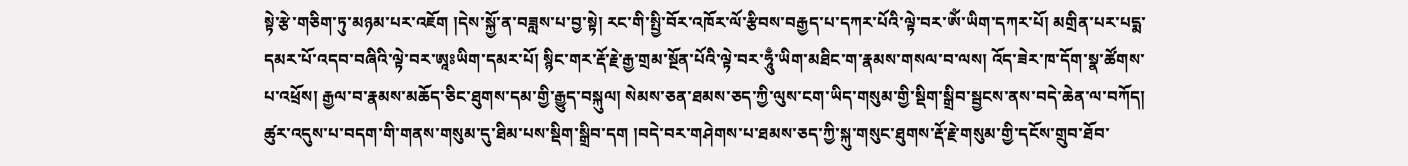སྟེ་རྩེ་གཅིག་ཏུ་མཉམ་པར་འཇོག །དེས་སྐྱོ་ན་བཟླས་པ་བྱ་སྟེ། རང་གི་སྤྱི་བོར་འཁོར་ལོ་རྩིབས་བརྒྱད་པ་དཀར་པོའི་ལྟེ་བར་ཨོཾ་ཡིག་དཀར་པོ། མགྲིན་པར་པདྨ་དམར་པོ་འདབ་བཞིའི་ལྟེ་བར་ཨཱཿཡིག་དམར་པོ། སྙིང་གར་རྡོ་རྗེ་རྒྱ་གྲམ་སྔོན་པོའི་ལྟེ་བར་ཧཱུྃ་ཡིག་མཐིང་ག་རྣམས་གསལ་བ་ལས། འོད་ཟེར་ཁ་དོག་སྣ་ཚོགས་པ་འཕྲོས། རྒྱལ་བ་རྣམས་མཆོད་ཅིང་ཐུགས་དམ་གྱི་རྒྱུད་བསྐུལ། སེམས་ཅན་ཐམས་ཅད་ཀྱི་ལུས་ངག་ཡིད་གསུམ་གྱི་སྡིག་སྒྲིབ་སྦྱངས་ནས་བདེ་ཆེན་ལ་བཀོད། ཚུར་འདུས་པ་བདག་གི་གནས་གསུམ་དུ་ཐིམ་པས་སྡིག་སྒྲིབ་དག །བདེ་བར་གཤེགས་པ་ཐམས་ཅད་ཀྱི་སྐུ་གསུང་ཐུགས་རྡོ་རྗེ་གསུམ་གྱི་དངོས་གྲུབ་ཐོབ་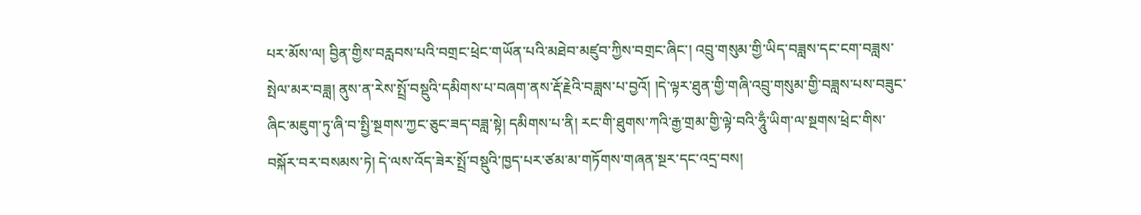པར་མོས་ལ། བྱིན་གྱིས་བརླབས་པའི་བགྲང་ཕྲེང་གཡོན་པའི་མཐེབ་མཛུབ་ཀྱིས་བགྲང་ཞིང་། འབྲུ་གསུམ་གྱི་ཡིད་བཟླས་དང་ངག་བཟླས་སྤེལ་མར་བཟླ། ནུས་ན་རེས་སྤྲོ་བསྡུའི་དམིགས་པ་བཞག་ནས་རྡོ་རྗེའི་བཟླས་པ་བྱའོ། །དེ་ལྟར་ཐུན་གྱི་གཞི་འབྲུ་གསུམ་གྱི་བཟླས་པས་བཟུང་ཞིང་མཇུག་ཏུ་ཞི་བ་སྤྱི་སྔགས་ཀྱང་ཅུང་ཟད་བཟླ་སྟེ། དམིགས་པ་ནི། རང་གི་ཐུགས་ཀའི་རྒྱ་གྲམ་གྱི་ལྟེ་བའི་ཧཱུྃ་ཡིག་ལ་སྔགས་ཕྲེང་གིས་བསྐོར་བར་བསམས་ཏེ། དེ་ལས་འོད་ཟེར་སྤྲོ་བསྡུའི་ཁྱད་པར་ཙམ་མ་གཏོགས་གཞན་སྔར་དང་འདྲ་བས།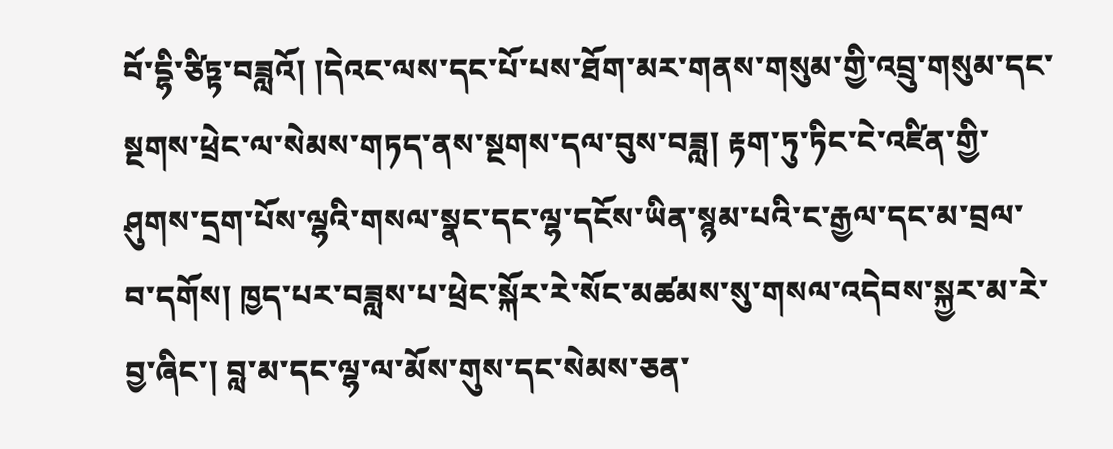བོ་དྷི་ཙིཏྟ་བཟླའོ། །དེའང་ལས་དང་པོ་པས་ཐོག་མར་གནས་གསུམ་གྱི་འབྲུ་གསུམ་དང་སྔགས་ཕྲེང་ལ་སེམས་གཏད་ནས་སྔགས་དལ་བུས་བཟླ། རྟག་ཏུ་ཏིང་ངེ་འཛིན་གྱི་ཤུགས་དྲག་པོས་ལྷའི་གསལ་སྣང་དང་ལྷ་དངོས་ཡིན་སྙམ་པའི་ང་རྒྱལ་དང་མ་བྲལ་བ་དགོས། ཁྱད་པར་བཟླས་པ་ཕྲེང་སྐོར་རེ་སོང་མཚམས་སུ་གསལ་འདེབས་སྐྱར་མ་རེ་བྱ་ཞིང་། བླ་མ་དང་ལྷ་ལ་མོས་གུས་དང་སེམས་ཅན་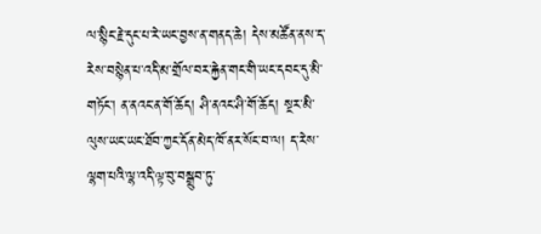ལ་སྙིང་རྗེ་དུང་པ་རེ་ཡང་བྱས་ན་གནད་ཆེ། དེས་མཚོན་ནས་ད་རེས་བསྙེན་པ་འདི་མ་གྲོལ་བར་རྐྱེན་གང་གི་ཡང་དབང་དུ་མི་གཏོང་། ན་ནའང་ན་གོ་ཆོད། ཤི་ནའང་ཤི་གོ་ཆོད། སྔར་མི་ལུས་ཡང་ཡང་ཐོབ་ཀྱང་དོན་མེད་ཁོ་ནར་སོང་བ་ལ། ད་རེས་ལྷག་པའི་ལྷ་འདི་ལྟ་བུ་བསྒྲུབ་ཏུ་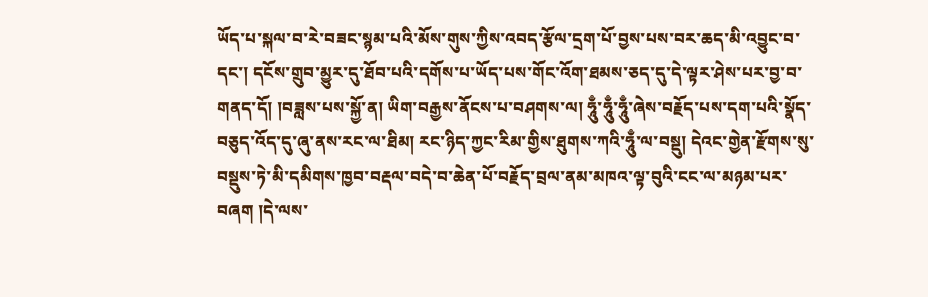ཡོད་པ་སྐལ་བ་རེ་བཟང་སྙམ་པའི་མོས་གུས་ཀྱིས་འབད་རྩོལ་དྲག་པོ་བྱས་པས་བར་ཆད་མི་འབྱུང་བ་དང་། དངོས་གྲུབ་མྱུར་དུ་ཐོབ་པའི་དགོས་པ་ཡོད་པས་གོང་འོག་ཐམས་ཅད་དུ་དེ་ལྟར་ཤེས་པར་བྱ་བ་གནད་དོ། །བཟླས་པས་སྐྱོ་ན། ཡིག་བརྒྱས་ནོངས་པ་བཤགས་ལ། ཧཱུྃ་ཧཱུྃ་ཧཱུྃ་ཞེས་བརྗོད་པས་དག་པའི་སྣོད་བཅུད་འོད་དུ་ཞུ་ནས་རང་ལ་ཐིམ། རང་ཉིད་ཀྱང་རིམ་གྱིས་ཐུགས་ཀའི་ཧཱུྃ་ལ་བསྡུ། དེའང་གྱེན་རྫོགས་སུ་བསྡུས་ཏེ་མི་དམིགས་ཁྱབ་བརྡལ་བདེ་བ་ཆེན་པོ་བརྗོད་བྲལ་ནམ་མཁའ་ལྟ་བུའི་ངང་ལ་མཉམ་པར་བཞག །དེ་ལས་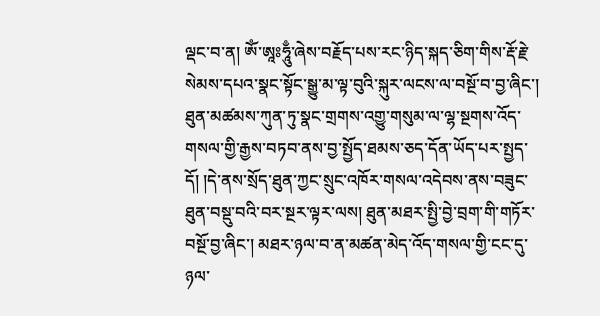ལྡང་བ་ན། ཨོཾ་ཨཱཿཧཱུྃ་ཞེས་བརྗོད་པས་རང་ཉིད་སྐད་ཅིག་གིས་རྡོ་རྗེ་སེམས་དཔའ་སྣང་སྟོང་སྒྱུ་མ་ལྟ་བུའི་སྐུར་ལངས་ལ་བསྔོ་བ་བྱ་ཞིང་། ཐུན་མཚམས་ཀུན་ཏུ་སྣང་གྲགས་འགྱུ་གསུམ་ལ་ལྷ་སྔགས་འོད་གསལ་གྱི་རྒྱས་བཏབ་ནས་བྱ་སྤྱོད་ཐམས་ཅད་དོན་ཡོད་པར་སྤྱད་དོ། །དེ་ནས་སྲོད་ཐུན་ཀྱང་སྲུང་འཁོར་གསལ་འདེབས་ནས་བཟུང་ཐུན་བསྡུ་བའི་བར་སྔར་ལྟར་ལས། ཐུན་མཐར་སྤྱི་བྱེ་བྲག་གི་གཏོར་བསྔོ་བྱ་ཞིང་། མཐར་ཉལ་བ་ན་མཚན་མེད་འོད་གསལ་གྱི་ངང་དུ་ཉལ་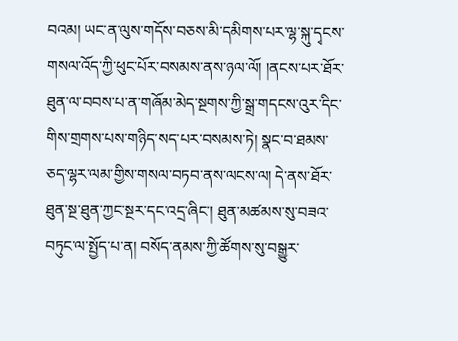བའམ། ཡང་ན་ལུས་གདོས་བཅས་མི་དམིགས་པར་ལྷ་སྐུ་དྭངས་གསལ་འོད་ཀྱི་ཕུང་པོར་བསམས་ནས་ཉལ་ལོ། །ནངས་པར་ཐོར་ཐུན་ལ་བབས་པ་ན་གཞོམ་མེད་སྔགས་ཀྱི་སྒྲ་གདངས་འུར་དིང་གིས་གྲགས་པས་གཉིད་སད་པར་བསམས་ཏེ། སྣང་བ་ཐམས་ཅད་ལྷར་ལམ་གྱིས་གསལ་བཏབ་ནས་ལངས་ལ། དེ་ནས་ཐོར་ཐུན་སྔ་ཐུན་ཀྱང་སྔར་དང་འདྲ་ཞིང་། ཐུན་མཚམས་སུ་བཟའ་བཏུང་ལ་སྤྱོད་པ་ན། བསོད་ནམས་ཀྱི་ཚོགས་སུ་བསྒྱུར་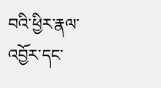བའི་ཕྱིར་རྣལ་འབྱོར་དང་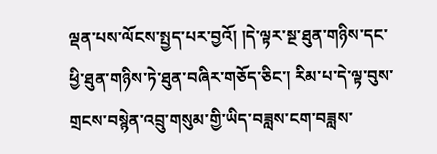ལྡན་པས་ལོངས་སྤྱད་པར་བྱའོ། །དེ་ལྟར་སྔ་ཐུན་གཉིས་དང་ཕྱི་ཐུན་གཉིས་ཏེ་ཐུན་བཞིར་གཅོད་ཅིང་། རིམ་པ་དེ་ལྟ་བུས་གྲངས་བསྙེན་འབྲུ་གསུམ་གྱི་ཡིད་བཟླས་ངག་བཟླས་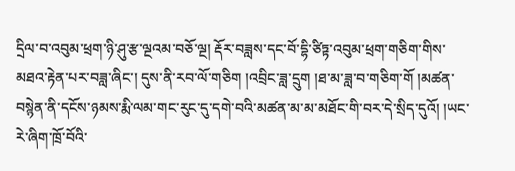དྲིལ་བ་འབུམ་ཕྲག་ཉི་ཤུ་རྩ་ལྔའམ་བཅོ་ལྔ། རྡོར་བཟླས་དང་བོ་དྷི་ཙིཏྟ་འབུམ་ཕྲག་གཅིག་གིས་མཐའ་རྟེན་པར་བཟླ་ཞིང་། དུས་ནི་རབ་ལོ་གཅིག །འབྲིང་ཟླ་དྲུག །ཐ་མ་ཟླ་བ་གཅིག་གོ །མཚན་བསྙེན་ནི་དངོས་ཉམས་རྨི་ལམ་གང་རུང་དུ་དགེ་བའི་མཚན་མ་མ་མཐོང་གི་བར་དེ་སྲིད་དུའོ། །ཡང་རེ་ཞིག་ཁྲོ་བོའི་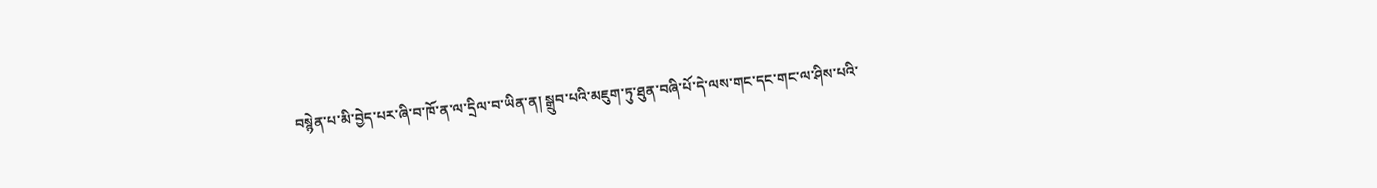བསྙེན་པ་མི་བྱེད་པར་ཞི་བ་ཁོ་ན་ལ་དྲིལ་བ་ཡིན་ན། སྒྲུབ་པའི་མཇུག་ཏུ་ཐུན་བཞི་པོ་དེ་ལས་གང་དང་གང་ལ་ཤིས་པའི་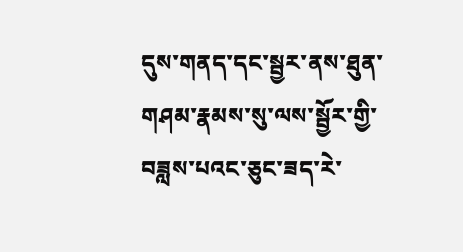དུས་གནད་དང་སྦྱར་ནས་ཐུན་གཤམ་རྣམས་སུ་ལས་སྦྱོར་གྱི་བཟླས་པའང་ཅུང་ཟད་རེ་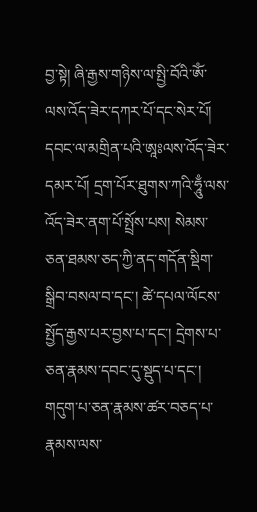བྱ་སྟེ། ཞི་རྒྱས་གཉིས་ལ་སྤྱི་བོའི་ཨོཾ་ལས་འོད་ཟེར་དཀར་པོ་དང་སེར་པོ། དབང་ལ་མགྲིན་པའི་ཨཱཿལས་འོད་ཟེར་དམར་པོ། དྲག་པོར་ཐུགས་ཀའི་ཧཱུྃ་ལས་འོད་ཟེར་ནག་པོ་སྤྲོས་པས། སེམས་ཅན་ཐམས་ཅད་ཀྱི་ནད་གདོན་སྡིག་སྒྲིབ་བསལ་བ་དང་། ཚེ་དཔལ་ལོངས་སྤྱོད་རྒྱས་པར་བྱས་པ་དང་། དྲེགས་པ་ཅན་རྣམས་དབང་དུ་སྡུད་པ་དང་། གདུག་པ་ཅན་རྣམས་ཚར་བཅད་པ་རྣམས་ལས་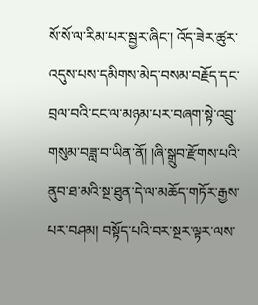སོ་སོ་ལ་རིམ་པར་སྦྱར་ཞིང་། འོད་ཟེར་ཚུར་འདུས་པས་དམིགས་མེད་བསམ་བརྗོད་དང་བྲལ་བའི་ངང་ལ་མཉམ་པར་བཞག་སྟེ་འབྲུ་གསུམ་བཟླ་བ་ཡིན་ནོ། །ཞི་སྒྲུབ་རྫོགས་པའི་ནུབ་ཐ་མའི་སྔ་ཐུན་དེ་ལ་མཆོད་གཏོར་རྒྱས་པར་བཤམ། བསྟོད་པའི་བར་སྔར་ལྟར་ལས་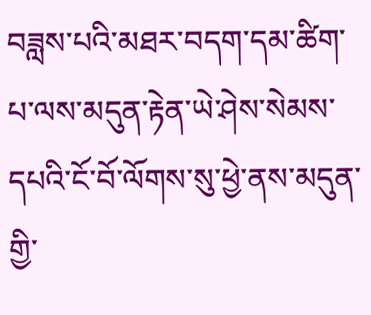བཟླས་པའི་མཐར་བདག་དམ་ཚིག་པ་ལས་མདུན་རྟེན་ཡེ་ཤེས་སེམས་དཔའི་ངོ་བོ་ལོགས་སུ་ཕྱེ་ནས་མདུན་གྱི་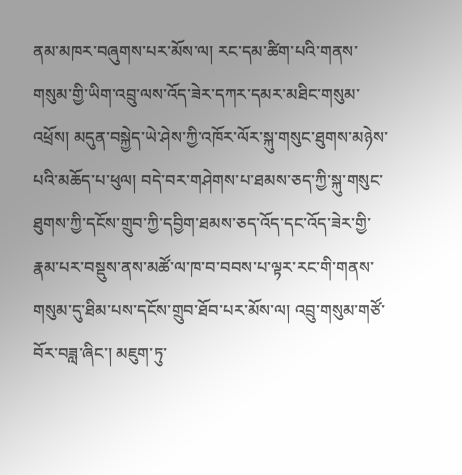ནམ་མཁར་བཞུགས་པར་མོས་ལ། རང་དམ་ཚིག་པའི་གནས་གསུམ་གྱི་ཡིག་འབྲུ་ལས་འོད་ཟེར་དཀར་དམར་མཐིང་གསུམ་འཕྲོས། མདུན་བསྐྱེད་ཡེ་ཤེས་ཀྱི་འཁོར་ལོར་སྐུ་གསུང་ཐུགས་མཉེས་པའི་མཆོད་པ་ཕུལ། བདེ་བར་གཤེགས་པ་ཐམས་ཅད་ཀྱི་སྐུ་གསུང་ཐུགས་ཀྱི་དངོས་གྲུབ་ཀྱི་དབྱིག་ཐམས་ཅད་འོད་དང་འོད་ཟེར་གྱི་རྣམ་པར་བསྡུས་ནས་མཚོ་ལ་ཁ་བ་བབས་པ་ལྟར་རང་གི་གནས་གསུམ་དུ་ཐིམ་པས་དངོས་གྲུབ་ཐོབ་པར་མོས་ལ། འབྲུ་གསུམ་གཙོ་བོར་བཟླ་ཞིང་། མཇུག་ཏུ་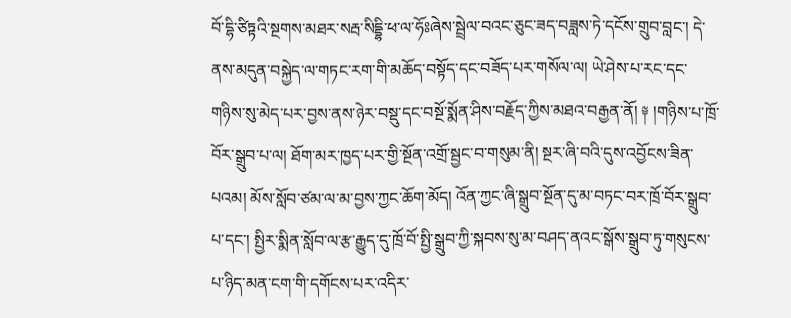བོ་དྷི་ཙིཏྟའི་སྔགས་མཐར་སརྦ་སིདྡྷི་ཕ་ལ་ཧོཿཞེས་སྦྲེལ་བའང་ཅུང་ཟད་བཟླས་ཏེ་དངོས་གྲུབ་བླང་། དེ་ནས་མདུན་བསྐྱེད་ལ་གཏང་རག་གི་མཆོད་བསྟོད་དང་བཟོད་པར་གསོལ་ལ། ཡེ་ཤེས་པ་རང་དང་གཉིས་སུ་མེད་པར་བྱས་ནས་ཉེར་བསྡུ་དང་བསྔོ་སྨོན་ཤིས་བརྗོད་ཀྱིས་མཐའ་བརྒྱན་ནོ། ༈ །གཉིས་པ་ཁྲོ་བོར་སྒྲུབ་པ་ལ། ཐོག་མར་ཁྱད་པར་གྱི་སྔོན་འགྲོ་སྦྱང་བ་གསུམ་ནི། སྔར་ཞི་བའི་དུས་འབྱོངས་ཟིན་པའམ། མོས་སློབ་ཙམ་ལ་མ་བྱས་ཀྱང་ཆོག་མོད། འོན་ཀྱང་ཞི་སྒྲུབ་སྔོན་དུ་མ་བཏང་བར་ཁྲོ་བོར་སྒྲུབ་པ་དང་། སྤྱིར་སྨིན་སློབ་ལ་རྩ་རྒྱུད་དུ་ཁྲོ་བོ་སྤྱི་སྒྲུབ་ཀྱི་སྐབས་སུ་མ་བཤད་ནའང་སྒོས་སྒྲུབ་ཏུ་གསུངས་པ་ཉིད་མན་ངག་གི་དགོངས་པར་འདིར་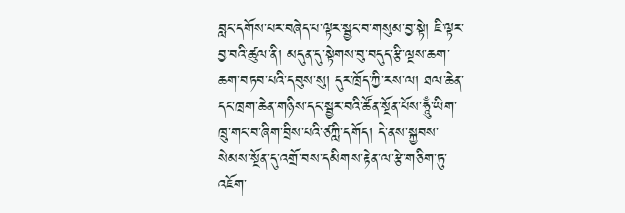བླང་དགོས་པར་བཞེད་པ་ལྟར་སྦྱང་བ་གསུམ་བྱ་སྟེ། ཇི་ལྟར་བྱ་བའི་ཚུལ་ནི། མདུན་དུ་སྟེགས་བུ་བདུད་རྩི་ལྔས་ཆག་ཆག་བཏབ་པའི་དབུས་སུ། དུར་ཁྲོད་ཀྱི་རས་ལ། ཐལ་ཆེན་དང་ཁྲག་ཆེན་གཉིས་དང་སྦྱར་བའི་ཚོན་སྔོན་པོས་ཧཱུྃ་ཡིག་ཁྲུ་གང་བ་ཞིག་བྲིས་པའི་ཙཀླི་དགོད། དེ་ནས་སྐྱབས་སེམས་སྔོན་དུ་འགྲོ་བས་དམིགས་རྟེན་ལ་རྩེ་གཅིག་ཏུ་འཇོག་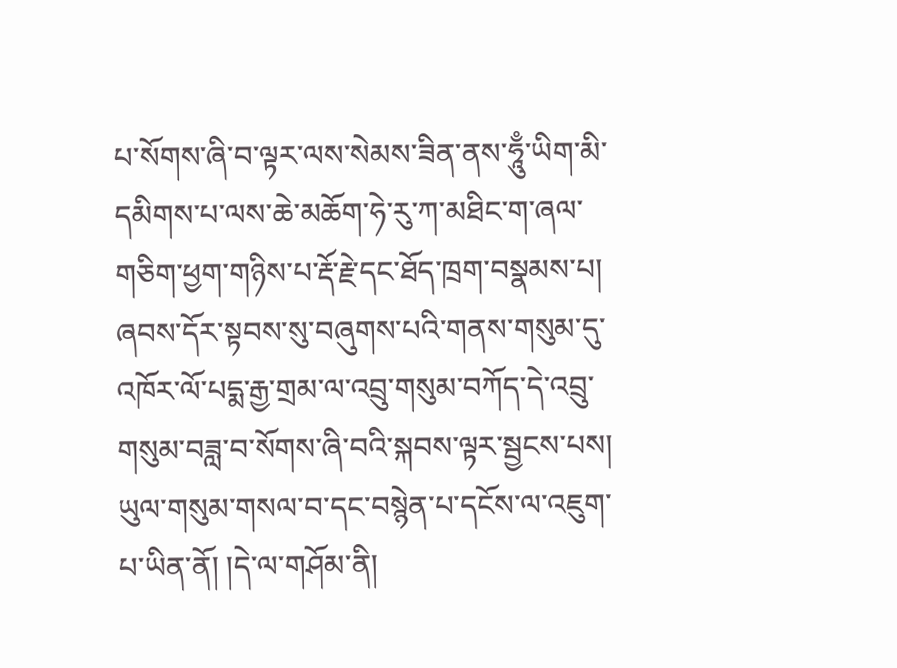པ་སོགས་ཞི་བ་ལྟར་ལས་སེམས་ཟིན་ནས་ཧཱུྃ་ཡིག་མི་དམིགས་པ་ལས་ཆེ་མཆོག་ཧེ་རུ་ཀ་མཐིང་ག་ཞལ་གཅིག་ཕྱག་གཉིས་པ་རྡོ་རྗེ་དང་ཐོད་ཁྲག་བསྣམས་པ། ཞབས་དོར་སྟབས་སུ་བཞུགས་པའི་གནས་གསུམ་དུ་འཁོར་ལོ་པདྨ་རྒྱ་གྲམ་ལ་འབྲུ་གསུམ་བཀོད་དེ་འབྲུ་གསུམ་བཟླ་བ་སོགས་ཞི་བའི་སྐབས་ལྟར་སྦྱངས་པས། ཡུལ་གསུམ་གསལ་བ་དང་བསྙེན་པ་དངོས་ལ་འཇུག་པ་ཡིན་ནོ། །དེ་ལ་གཤོམ་ནི།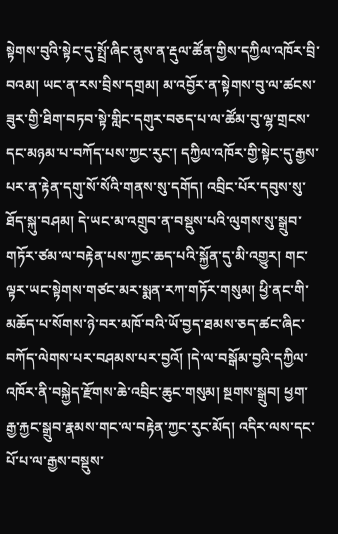སྟེགས་བུའི་སྟེང་དུ་སྤྲོ་ཞིང་ནུས་ན་རྡུལ་ཚོན་གྱིས་དཀྱིལ་འཁོར་བྲི་བའམ། ཡང་ན་རས་བྲིས་དགྲམ། མ་འབྱོར་ན་སྟེགས་བུ་ལ་ཚངས་ཟུར་གྱི་ཐིག་བཏབ་སྟེ་གླིང་དགུར་བཅད་པ་ལ་ཚོམ་བུ་ལྷ་གྲངས་དང་མཉམ་པ་བཀོད་པས་ཀྱང་རུང་། དཀྱིལ་འཁོར་གྱི་སྟེང་དུ་རྒྱས་པར་ན་རྟེན་དགུ་སོ་སོའི་གནས་སུ་དགོད། འབྲིང་པོར་དབུས་སུ་ཐོད་སྐུ་བཤམ། དེ་ཡང་མ་འགྲུབ་ན་བསྡུས་པའི་ལུགས་སུ་སྒྲུབ་གཏོར་ཙམ་ལ་བརྟེན་པས་ཀྱང་ཆད་པའི་སྐྱོན་དུ་མི་འགྱུར། གང་ལྟར་ཡང་སྟེགས་གཙང་མར་སྨན་རཀ་གཏོར་གསུམ། ཕྱི་ནང་གི་མཆོད་པ་སོགས་ཉེ་བར་མཁོ་བའི་ཡོ་བྱད་ཐམས་ཅད་ཚང་ཞིང་བཀོད་ལེགས་པར་བཤམས་པར་བྱའོ། །དེ་ལ་བསྒོམ་བྱའི་དཀྱིལ་འཁོར་ནི་བསྐྱེད་རྫོགས་ཆེ་འབྲིང་ཆུང་གསུམ། སྔགས་སྒྲུབ། ཕྱག་རྒྱ་རྐྱང་སྒྲུབ་རྣམས་གང་ལ་བརྟེན་ཀྱང་རུང་མོད། འདིར་ལས་དང་པོ་པ་ལ་རྒྱས་བསྡུས་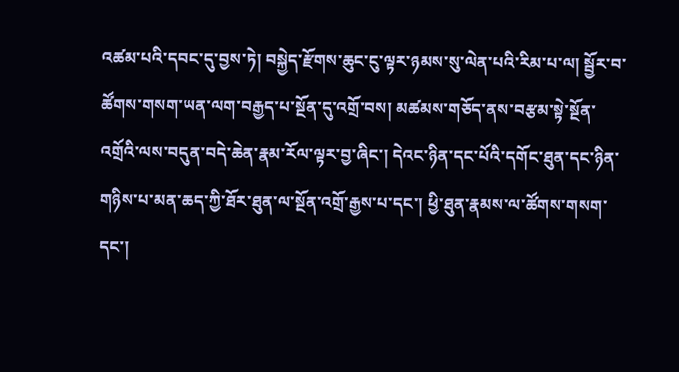འཚམ་པའི་དབང་དུ་བྱས་ཏེ། བསྐྱེད་རྫོགས་ཆུང་ངུ་ལྟར་ཉམས་སུ་ལེན་པའི་རིམ་པ་ལ། སྦྱོར་བ་ཚོགས་གསག་ཡན་ལག་བརྒྱད་པ་སྔོན་དུ་འགྲོ་བས། མཚམས་གཅོད་ནས་བརྩམ་སྟེ་སྔོན་འགྲོའི་ལས་བདུན་བདེ་ཆེན་རྣམ་རོལ་ལྟར་བྱ་ཞིང་། དེའང་ཉིན་དང་པོའི་དགོང་ཐུན་དང་ཉིན་གཉིས་པ་མན་ཆད་ཀྱི་ཐོར་ཐུན་ལ་སྔོན་འགྲོ་རྒྱས་པ་དང་། ཕྱི་ཐུན་རྣམས་ལ་ཚོགས་གསག་དང་།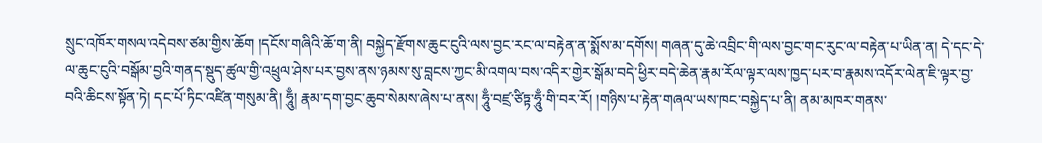སྲུང་འཁོར་གསལ་འདེབས་ཙམ་གྱིས་ཆོག །དངོས་གཞིའི་ཆོ་ག་ནི། བསྐྱེད་རྫོགས་ཆུང་ངུའི་ལས་བྱང་རང་ལ་བརྟེན་ན་སྨོས་མ་དགོས། གཞན་དུ་ཆེ་འབྲིང་གི་ལས་བྱང་གང་རུང་ལ་བརྟེན་པ་ཡིན་ན། དེ་དང་དེ་ལ་ཆུང་ངུའི་བསྒོམ་བྱའི་གནད་སྡུད་ཚུལ་གྱི་འཕྲུལ་ཤེས་པར་བྱས་ནས་ཉམས་སུ་བླངས་ཀྱང་མི་འགལ་བས་འདིར་གྱེར་སྒོམ་བདེ་ཕྱིར་བདེ་ཆེན་རྣམ་རོལ་ལྟར་ལས་ཁྱད་པར་བ་རྣམས་འདོར་ལེན་ཇི་ལྟར་བྱ་བའི་ཆིངས་སྟོན་ཏེ། དང་པོ་ཏིང་འཛིན་གསུམ་ནི། ཧཱུྃ། རྣམ་དག་བྱང་ཆུབ་སེམས་ཞེས་པ་ནས། ཧཱུྃ་བཛྲ་ཙིཏྟ་ཧཱུྃ་གི་བར་རོ། །གཉིས་པ་རྟེན་གཞལ་ཡས་ཁང་བསྐྱེད་པ་ནི། ནམ་མཁར་གནས་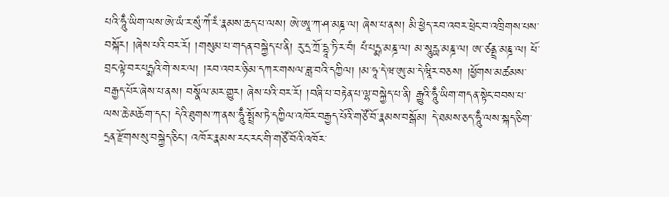པའི་ཧཱུྃ་ཡིག་ལས་ཨེ་ཡཾ་ར་སུཾ་ཀེཾ་རཾ་རྣམས་ཆད་པ་ལས། ཨེ་ཨཱ་ཀ་ཤ་མཎྜ་ལ། ཞེས་པ་ནས། མི་ཕྱེད་རབ་འབར་ཕྲེང་བ་འཁྲིགས་པས་བསྐོར། །ཞེས་པའི་བར་རོ། །གསུམ་པ་གདན་བསྐྱེད་པ་ནི། རུ་དྲ་ཀྲོ་དྷཱ་ཏི་ར་བཾ། པཾ་པདྨ་མཎྜ་ལ། མ་སཱུརྻ་མཎྜ་ལ། ཨ་ཙནྡྲ་མཎྜ་ལ། ཕོ་བྲང་ལྟེ་བར་པདྨའི་གེ་སར་ལ། །རབ་འབར་ཉི་མ་དཀར་གསལ་ཟླ་བའི་དཀྱིལ། །མ་ཧཱ་དེ་ཝ་ཨུ་མ་དེ་ཝཱིར་བཅས། །ཕྱོགས་མཚམས་བརྒྱད་པོར་ཞེས་པ་ནས། བསྣོལ་མར་གྱུར། ཞེས་པའི་བར་རོ། །བཞི་པ་བརྟེན་པ་ལྷ་བསྐྱེད་པ་ནི། རྒྱུའི་ཧཱུྃ་ཡིག་གདན་སྟེང་བབས་པ་ལས་ཆེ་མཆོག་དང་། དེའི་ཐུགས་ཀ་ནས་ཧཱུྃ་སྤྲོས་ཏེ་དཀྱིལ་འཁོར་བརྒྱད་པོའི་གཙོ་བོ་རྣམས་བསྒོམ། དེ་ཐམས་ཅད་ཧཱུྃ་ལས་སྐད་ཅིག་དྲན་རྫོགས་སུ་བསྐྱེད་ཅིང་། འཁོར་རྣམས་རང་རང་གི་གཙོ་བོའི་འཁོར་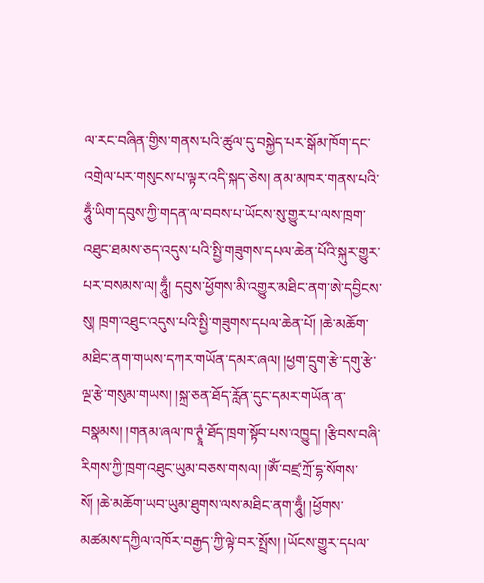ལ་རང་བཞིན་གྱིས་གནས་པའི་ཚུལ་དུ་བསྐྱེད་པར་སྒོམ་ཁོག་དང་འགྲེལ་པར་གསུངས་པ་ལྟར་འདི་སྐད་ཅེས། ནམ་མཁར་གནས་པའི་ཧཱུྃ་ཡིག་དབུས་ཀྱི་གདན་ལ་བབས་པ་ཡོངས་སུ་གྱུར་པ་ལས་ཁྲག་འཐུང་ཐམས་ཅད་འདུས་པའི་སྤྱི་གཟུགས་དཔལ་ཆེན་པོའི་སྐུར་གྱུར་པར་བསམས་ལ། ཧཱུྃ། དབུས་ཕྱོགས་མི་འགྱུར་མཐིང་ནག་ཨེ་དབྱིངས་སུ། ཁྲག་འཐུང་འདུས་པའི་སྤྱི་གཟུགས་དཔལ་ཆེན་པོ། །ཆེ་མཆོག་མཐིང་ནག་གཡས་དཀར་གཡོན་དམར་ཞལ། །ཕྱག་དྲུག་རྩེ་དགུ་རྩེ་ལྔ་རྩེ་གསུམ་གཡས། །སྐྲ་ཅན་ཐོད་རློན་དུང་དམར་གཡོན་ན་བསྣམས། །གནམ་ཞལ་ཁ་ཊྭཱཾ་ཐོད་ཁྲག་སྟོབ་པས་འཁྱུད། །རྩིབས་བཞི་རིགས་ཀྱི་ཁྲག་འཐུང་ཡུམ་བཅས་གསལ། །ཨོཾ་བཛྲ་ཀྲོ་དྷ་སོགས་སོ། །ཆེ་མཆོག་ཡབ་ཡུམ་ཐུགས་ལས་མཐིང་ནག་ཧཱུྃ། །ཕྱོགས་མཚམས་དཀྱིལ་འཁོར་བརྒྱད་ཀྱི་ལྟེ་བར་སྤྲོས། །ཡོངས་གྱུར་དཔལ་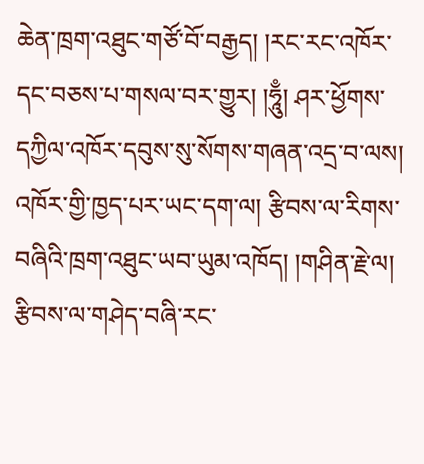ཆེན་ཁྲག་འཐུང་གཙོ་བོ་བརྒྱད། །རང་རང་འཁོར་དང་བཅས་པ་གསལ་བར་གྱུར། །ཧཱུྃ། ཤར་ཕྱོགས་དཀྱིལ་འཁོར་དབུས་སུ་སོགས་གཞན་འདྲ་བ་ལས། འཁོར་གྱི་ཁྱད་པར་ཡང་དག་ལ། རྩིབས་ལ་རིགས་བཞིའི་ཁྲག་འཐུང་ཡབ་ཡུམ་འཁོད། །གཤིན་རྗེ་ལ། རྩིབས་ལ་གཤེད་བཞི་རང་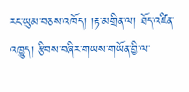རང་ཡུམ་བཅས་འཁོད། །རྟ་མགྲིན་ལ། ཐོད་འཛིན་འཁྱུད། རྩིབས་བཞིར་གཡས་གཡོན་བྱི་ལ་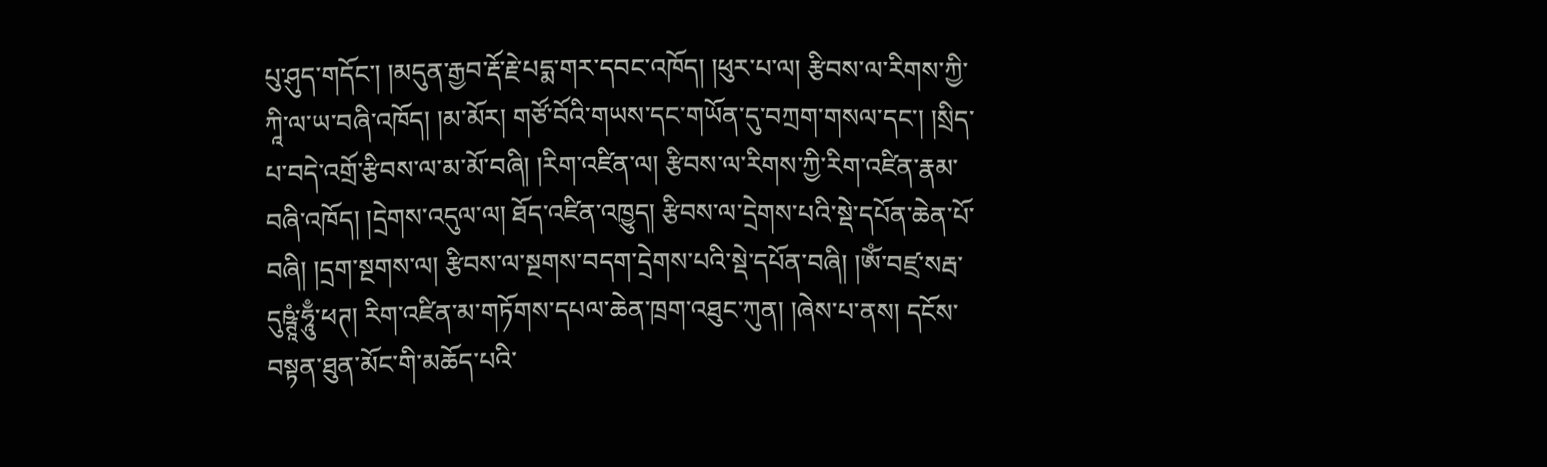པུ་ཤུད་གདོང་། །མདུན་རྒྱབ་རྡོ་རྗེ་པདྨ་གར་དབང་འཁོད། །ཕུར་པ་ལ། རྩིབས་ལ་རིགས་ཀྱི་ཀཱི་ལ་ཡ་བཞི་འཁོད། །མ་མོར། གཙོ་བོའི་གཡས་དང་གཡོན་དུ་བཀྲག་གསལ་དང་། །སྲིད་པ་བདེ་འགྲོ་རྩིབས་ལ་མ་མོ་བཞི། །རིག་འཛིན་ལ། རྩིབས་ལ་རིགས་ཀྱི་རིག་འཛིན་རྣམ་བཞི་འཁོད། །དྲེགས་འདུལ་ལ། ཐོད་འཛིན་འཁྱུད། རྩིབས་ལ་དྲེགས་པའི་སྡེ་དཔོན་ཆེན་པོ་བཞི། །དྲག་སྔགས་ལ། རྩིབས་ལ་སྔགས་བདག་དྲེགས་པའི་སྡེ་དཔོན་བཞི། །ཨོཾ་བཛྲ་སརྦ་དུཥྚཱཾ་ཧཱུྃ་ཕཊ། རིག་འཛིན་མ་གཏོགས་དཔལ་ཆེན་ཁྲག་འཐུང་ཀུན། །ཞེས་པ་ནས། དངོས་བསྟན་ཐུན་མོང་གི་མཆོད་པའི་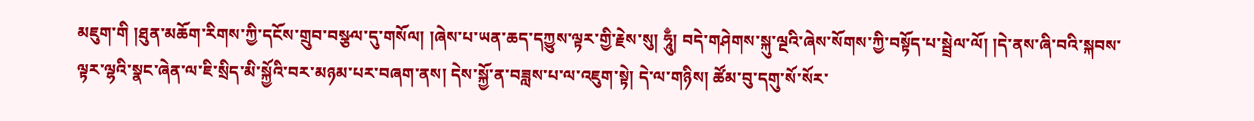མཇུག་གི །ཐུན་མཆོག་རིགས་ཀྱི་དངོས་གྲུབ་བསྩལ་དུ་གསོལ། །ཞེས་པ་ཡན་ཆད་དཀྱུས་ལྟར་གྱི་རྗེས་སུ། ཧཱུྃ། བདེ་གཤེགས་སྐུ་ལྔའི་ཞེས་སོགས་ཀྱི་བསྟོད་པ་སྦྲེལ་ལོ། །དེ་ནས་ཞི་བའི་སྐབས་ལྟར་ལྷའི་སྣང་ཞེན་ལ་ཇི་སྲིད་མི་སྐྱོའི་བར་མཉམ་པར་བཞག་ནས། དེས་སྐྱོ་ན་བཟླས་པ་ལ་འཇུག་སྟེ། དེ་ལ་གཉིས། ཚོམ་བུ་དགུ་སོ་སོར་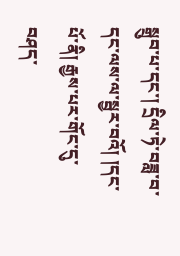སྒྲུབ་པ་དང་། དྲིལ་ཏེ་བཟླ་བ་དང་ལས་ལ་སྦྱར་བའོ། །དང་པོ་ནི། རྒྱས་པར་གོང་དུ་བཤད་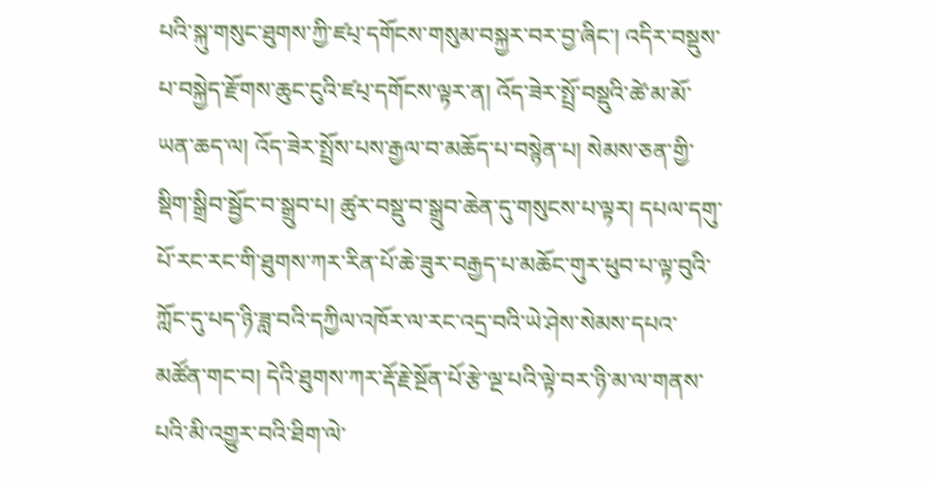པའི་སྐུ་གསུང་ཐུགས་ཀྱི་ཛཔ྄་དགོངས་གསུམ་བསྐྱར་བར་བྱ་ཞིང་། འདིར་བསྡུས་པ་བསྐྱེད་རྫོགས་ཆུང་ངུའི་ཛཔ྄་དགོངས་ལྟར་ན། འོད་ཟེར་སྤྲོ་བསྡུའི་ཚེ་མ་མོ་ཡན་ཆད་ལ། འོད་ཟེར་སྤྲོས་པས་རྒྱལ་བ་མཆོད་པ་བསྙེན་པ། སེམས་ཅན་གྱི་སྡིག་སྒྲིབ་སྦྱོང་བ་སྒྲུབ་པ། ཚུར་བསྡུ་བ་སྒྲུབ་ཆེན་དུ་གསུངས་པ་ལྟར། དཔལ་དགུ་པོ་རང་རང་གི་ཐུགས་ཀར་རིན་པོ་ཆེ་ཟུར་བརྒྱད་པ་མཆོང་གུར་ཕུབ་པ་ལྟ་བུའི་ཀློང་དུ་པད་ཉི་ཟླ་བའི་དཀྱིལ་འཁོར་ལ་རང་འདྲ་བའི་ཡེ་ཤེས་སེམས་དཔའ་མཚོན་གང་བ། དེའི་ཐུགས་ཀར་རྡོ་རྗེ་སྔོན་པོ་རྩེ་ལྔ་པའི་ལྟེ་བར་ཉི་མ་ལ་གནས་པའི་མི་འགྱུར་བའི་ཐིག་ལེ་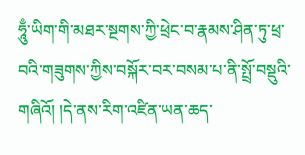ཧཱུྃ་ཡིག་གི་མཐར་སྔགས་ཀྱི་ཕྲེང་བ་རྣམས་ཤིན་ཏུ་ཕྲ་བའི་གཟུགས་ཀྱིས་བསྐོར་བར་བསམ་པ་ནི་སྤྲོ་བསྡུའི་གཞིའོ། །དེ་ནས་རིག་འཛིན་ཡན་ཆད་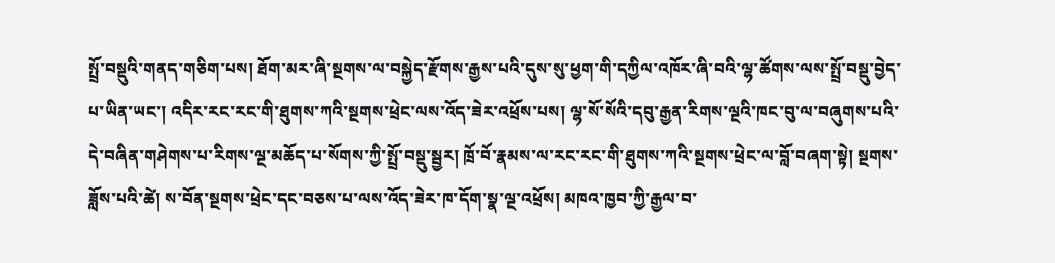སྤྲོ་བསྡུའི་གནད་གཅིག་པས། ཐོག་མར་ཞི་སྔགས་ལ་བསྐྱེད་རྫོགས་རྒྱས་པའི་དུས་སུ་ཕྱག་གི་དཀྱིལ་འཁོར་ཞི་བའི་ལྷ་ཚོགས་ལས་སྤྲོ་བསྡུ་བྱེད་པ་ཡིན་ཡང་། འདིར་རང་རང་གི་ཐུགས་ཀའི་སྔགས་ཕྲེང་ལས་འོད་ཟེར་འཕྲོས་པས། ལྷ་སོ་སོའི་དབུ་རྒྱན་རིགས་ལྔའི་ཁང་བུ་ལ་བཞུགས་པའི་དེ་བཞིན་གཤེགས་པ་རིགས་ལྔ་མཆོད་པ་སོགས་ཀྱི་སྤྲོ་བསྡུ་སྦྱར། ཁྲོ་བོ་རྣམས་ལ་རང་རང་གི་ཐུགས་ཀའི་སྔགས་ཕྲེང་ལ་བློ་བཞག་སྟེ། སྔགས་ཟློས་པའི་ཚེ། ས་བོན་སྔགས་ཕྲེང་དང་བཅས་པ་ལས་འོད་ཟེར་ཁ་དོག་སྣ་ལྔ་འཕྲོས། མཁའ་ཁྱབ་ཀྱི་རྒྱལ་བ་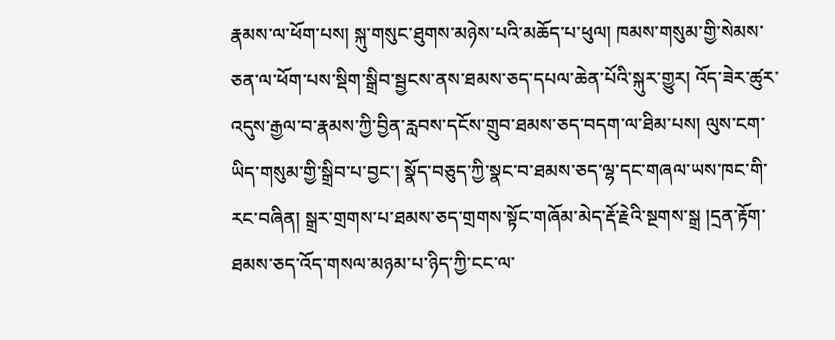རྣམས་ལ་ཕོག་པས། སྐུ་གསུང་ཐུགས་མཉེས་པའི་མཆོད་པ་ཕུལ། ཁམས་གསུམ་གྱི་སེམས་ཅན་ལ་ཕོག་པས་སྡིག་སྒྲིབ་སྦྱངས་ནས་ཐམས་ཅད་དཔལ་ཆེན་པོའི་སྐུར་གྱུར། འོད་ཟེར་ཚུར་འདུས་རྒྱལ་བ་རྣམས་ཀྱི་བྱིན་རླབས་དངོས་གྲུབ་ཐམས་ཅད་བདག་ལ་ཐིམ་པས། ལུས་ངག་ཡིད་གསུམ་གྱི་སྒྲིབ་པ་བྱང་། སྣོད་བཅུད་ཀྱི་སྣང་བ་ཐམས་ཅད་ལྷ་དང་གཞལ་ཡས་ཁང་གི་རང་བཞིན། སྒྲར་གྲགས་པ་ཐམས་ཅད་གྲགས་སྟོང་གཞོམ་མེད་རྡོ་རྗེའི་སྔགས་སྒྲ །དྲན་རྟོག་ཐམས་ཅད་འོད་གསལ་མཉམ་པ་ཉིད་ཀྱི་ངང་ལ་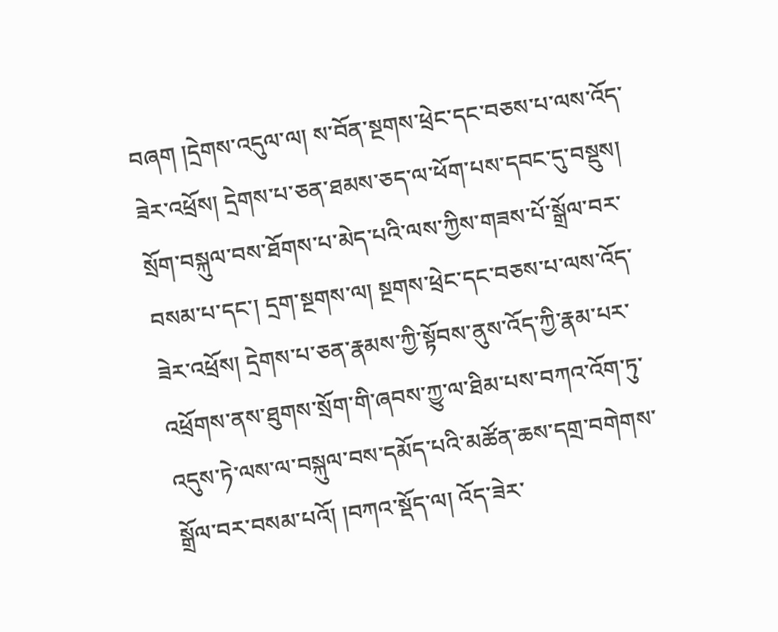བཞག །དྲེགས་འདུལ་ལ། ས་བོན་སྔགས་ཕྲེང་དང་བཅས་པ་ལས་འོད་ཟེར་འཕྲོས། དྲེགས་པ་ཅན་ཐམས་ཅད་ལ་ཕོག་པས་དབང་དུ་བསྡུས། སྲོག་བསྐུལ་བས་ཐོགས་པ་མེད་པའི་ལས་ཀྱིས་གཟས་པོ་སྒྲོལ་བར་བསམ་པ་དང་། དྲག་སྔགས་ལ། སྔགས་ཕྲེང་དང་བཅས་པ་ལས་འོད་ཟེར་འཕྲོས། དྲེགས་པ་ཅན་རྣམས་ཀྱི་སྟོབས་ནུས་འོད་ཀྱི་རྣམ་པར་འཕྲོགས་ནས་ཐུགས་སྲོག་གི་ཞབས་ཀྱུ་ལ་ཐིམ་པས་བཀའ་འོག་ཏུ་འདུས་ཏེ་ལས་ལ་བསྐུལ་བས་དམོད་པའི་མཚོན་ཆས་དགྲ་བགེགས་སྒྲོལ་བར་བསམ་པའོ། །བཀའ་སྡོད་ལ། འོད་ཟེར་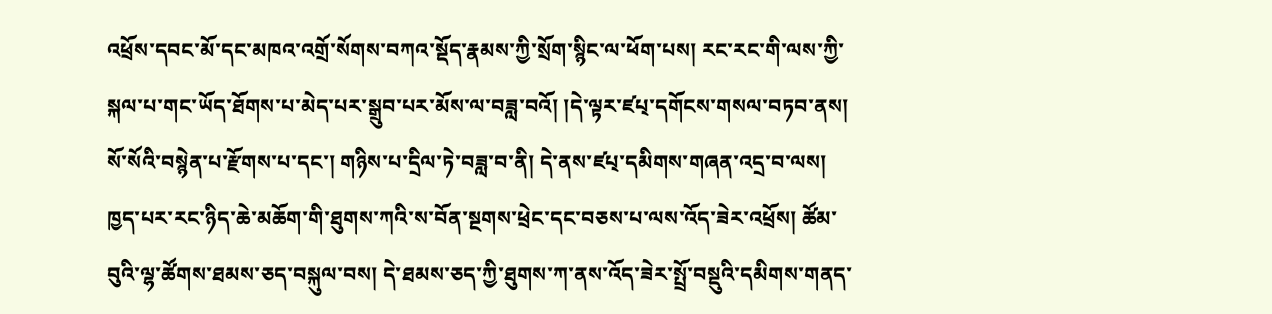འཕྲོས་དབང་མོ་དང་མཁའ་འགྲོ་སོགས་བཀའ་སྡོད་རྣམས་ཀྱི་སྲོག་སྙིང་ལ་ཕོག་པས། རང་རང་གི་ལས་ཀྱི་སྐལ་པ་གང་ཡོད་ཐོགས་པ་མེད་པར་སྒྲུབ་པར་མོས་ལ་བཟླ་བའོ། །དེ་ལྟར་ཛཔ྄་དགོངས་གསལ་བཏབ་ནས། སོ་སོའི་བསྙེན་པ་རྫོགས་པ་དང་། གཉིས་པ་དྲིལ་ཏེ་བཟླ་བ་ནི། དེ་ནས་ཛཔ྄་དམིགས་གཞན་འདྲ་བ་ལས། ཁྱད་པར་རང་ཉིད་ཆེ་མཆོག་གི་ཐུགས་ཀའི་ས་བོན་སྔགས་ཕྲེང་དང་བཅས་པ་ལས་འོད་ཟེར་འཕྲོས། ཚོམ་བུའི་ལྷ་ཚོགས་ཐམས་ཅད་བསྐུལ་བས། དེ་ཐམས་ཅད་ཀྱི་ཐུགས་ཀ་ནས་འོད་ཟེར་སྤྲོ་བསྡུའི་དམིགས་གནད་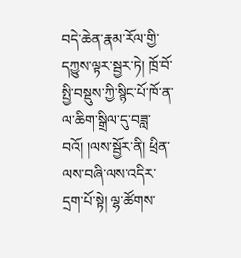བདེ་ཆེན་རྣམ་རོལ་གྱི་དཀྱུས་ལྟར་སྦྱར་ཏེ། ཁྲོ་བོ་སྤྱི་བསྡུས་ཀྱི་སྙིང་པོ་ཁོ་ན་ལ་ཆིག་སྒྲིལ་དུ་བཟླ་བའོ། །ལས་སྦྱོར་ནི། ཕྲིན་ལས་བཞི་ལས་འདིར་དྲག་པོ་སྟེ། ལྷ་ཚོགས་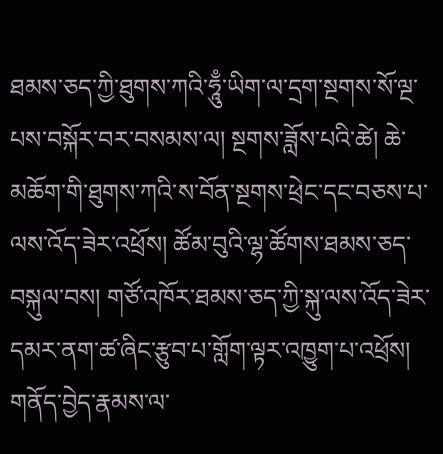ཐམས་ཅད་ཀྱི་ཐུགས་ཀའི་ཧཱུྃ་ཡིག་ལ་དྲག་སྔགས་སོ་ལྔ་པས་བསྐོར་བར་བསམས་ལ། སྔགས་ཟློས་པའི་ཚེ། ཆེ་མཆོག་གི་ཐུགས་ཀའི་ས་བོན་སྔགས་ཕྲེང་དང་བཅས་པ་ལས་འོད་ཟེར་འཕྲོས། ཚོམ་བུའི་ལྷ་ཚོགས་ཐམས་ཅད་བསྐུལ་བས། གཙོ་འཁོར་ཐམས་ཅད་ཀྱི་སྐུ་ལས་འོད་ཟེར་དམར་ནག་ཚ་ཞིང་རྩུབ་པ་གློག་ལྟར་འཁྱུག་པ་འཕྲོས། གནོད་བྱེད་རྣམས་ལ་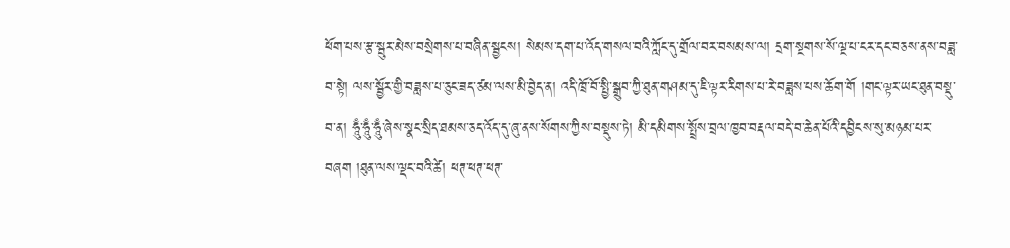ཕོག་པས་རྩ་སྦུར་མེས་བསྲེགས་པ་བཞིན་སྦྱངས། སེམས་དག་པ་འོད་གསལ་བའི་ཀློང་དུ་གྲོལ་བར་བསམས་ལ། དྲག་སྔགས་སོ་ལྔ་པ་ངར་དང་བཅས་ནས་བཟླ་བ་སྟེ། ལས་སྦྱོར་གྱི་བཟླས་པ་ཅུང་ཟད་ཙམ་ལས་མི་བྱེད་ན། འདི་ཁྲོ་བོ་སྤྱི་སྒྲུབ་ཀྱི་ཐུན་གཤམ་དུ་ཇི་ལྟར་རིགས་པ་རེ་བཟླས་པས་ཆོག་གོ །གང་ལྟར་ཡང་ཐུན་བསྡུ་བ་ན། ཧཱུྃ་ཧཱུྃ་ཧཱུྃ་ཞེས་སྣང་སྲིད་ཐམས་ཅད་འོད་དུ་ཞུ་ནས་སོགས་ཀྱིས་བསྡུས་ཏེ། མི་དམིགས་སྤྲོས་བྲལ་ཁྱབ་བརྡལ་བདེ་བ་ཆེན་པོའི་དབྱིངས་སུ་མཉམ་པར་བཞག །ཐུན་ལས་ལྡང་བའི་ཚེ། ཕཊ་ཕཊ་ཕཊ་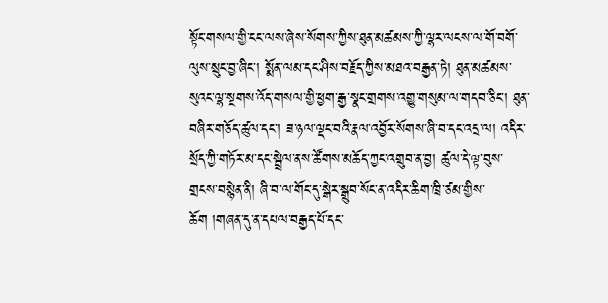སྟོང་གསལ་གྱི་ངང་ལས་ཞེས་སོགས་ཀྱིས་ཐུན་མཚམས་ཀྱི་ལྷར་ལངས་ལ་གོ་བགོ་ལུས་སྲུང་བྱ་ཞིང་། སྨོན་ལམ་དང་ཤིས་བརྗོད་ཀྱིས་མཐའ་བརྒྱན་ཏེ། ཐུན་མཚམས་སུའང་ལྷ་སྔགས་འོད་གསལ་གྱི་ཕྱག་རྒྱ་སྣང་གྲགས་འགྱུ་གསུམ་ལ་གདབ་ཅིང་། ཐུན་བཞིར་གཅོད་ཚུལ་དང་། ཟ་ཉལ་ལྡང་བའི་རྣལ་འབྱོར་སོགས་ཞི་བ་དང་འདྲ་ལ། འདིར་སྲོད་ཀྱི་གཏོར་མ་དང་སྦྲེལ་ནས་ཚོགས་མཆོད་ཀྱང་འགྲུབ་ན་བྱ། ཚུལ་དེ་ལྟ་བུས་གྲངས་བསྙེན་ནི། ཞི་བ་ལ་གོང་དུ་སྒེར་སྒྲུབ་སོང་ན་འདིར་ཆིག་ཁྲི་ཙམ་གྱིས་ཆོག །གཞན་དུ་ན་དཔལ་བརྒྱད་པོ་དང་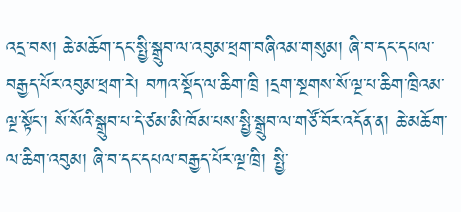འདྲ་བས། ཆེ་མཆོག་དང་སྤྱི་སྒྲུབ་ལ་འབུམ་ཕྲག་བཞིའམ་གསུམ། ཞི་བ་དང་དཔལ་བརྒྱད་པོར་འབུམ་ཕྲག་རེ། བཀའ་སྡོད་ལ་ཆིག་ཁྲི །དྲག་སྔགས་སོ་ལྔ་པ་ཆིག་ཁྲིའམ་ལྔ་སྟོང་། སོ་སོའི་སྒྲུབ་པ་དེ་ཙམ་མི་ཁོམ་པས་སྤྱི་སྒྲུབ་ལ་གཙོ་བོར་འདོན་ན། ཆེ་མཆོག་ལ་ཆིག་འབུམ། ཞི་བ་དང་དཔལ་བརྒྱད་པོར་ལྔ་ཁྲི། སྤྱི་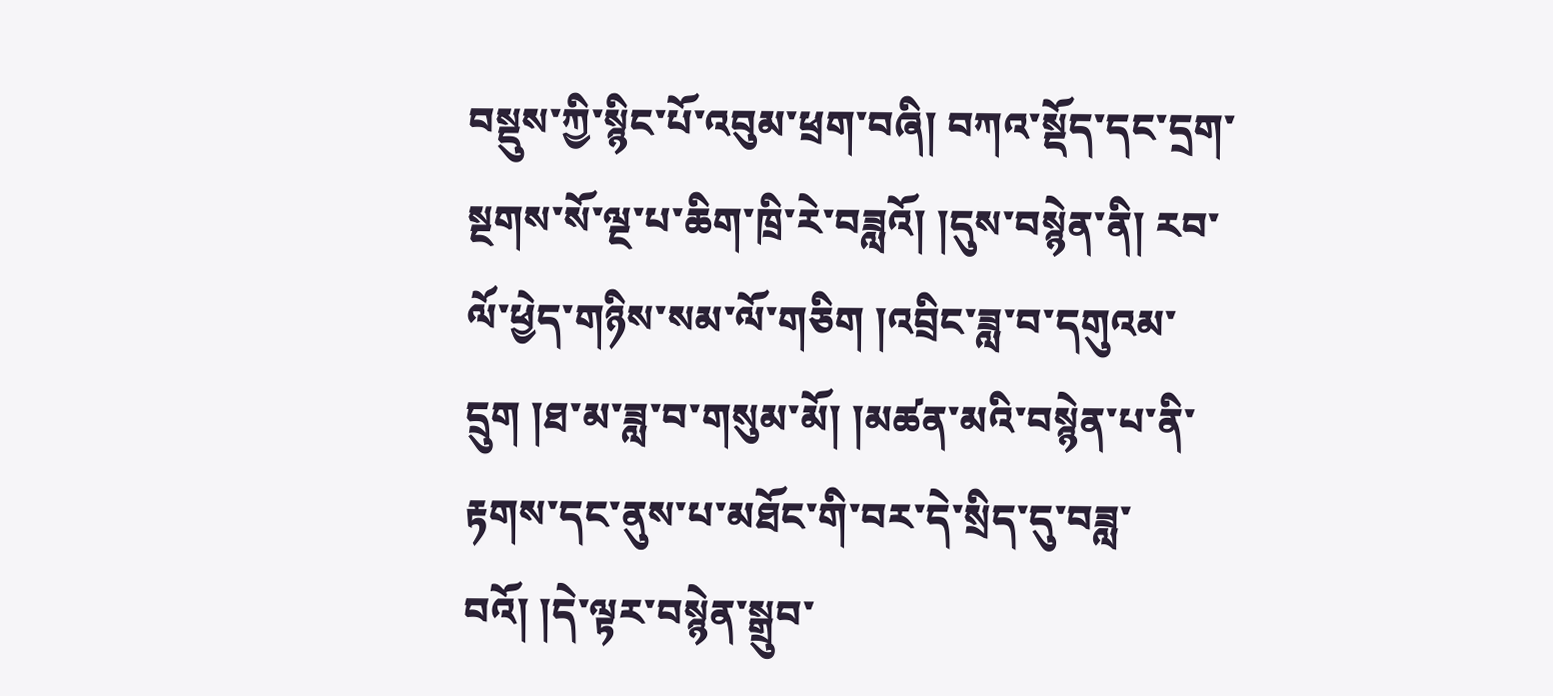བསྡུས་ཀྱི་སྙིང་པོ་འབུམ་ཕྲག་བཞི། བཀའ་སྡོད་དང་དྲག་སྔགས་སོ་ལྔ་པ་ཆིག་ཁྲི་རེ་བཟླའོ། །དུས་བསྙེན་ནི། རབ་ལོ་ཕྱེད་གཉིས་སམ་ལོ་གཅིག །འབྲིང་ཟླ་བ་དགུའམ་དྲུག །ཐ་མ་ཟླ་བ་གསུམ་མོ། །མཚན་མའི་བསྙེན་པ་ནི་རྟགས་དང་ནུས་པ་མཐོང་གི་བར་དེ་སྲིད་དུ་བཟླ་བའོ། །དེ་ལྟར་བསྙེན་སྒྲུབ་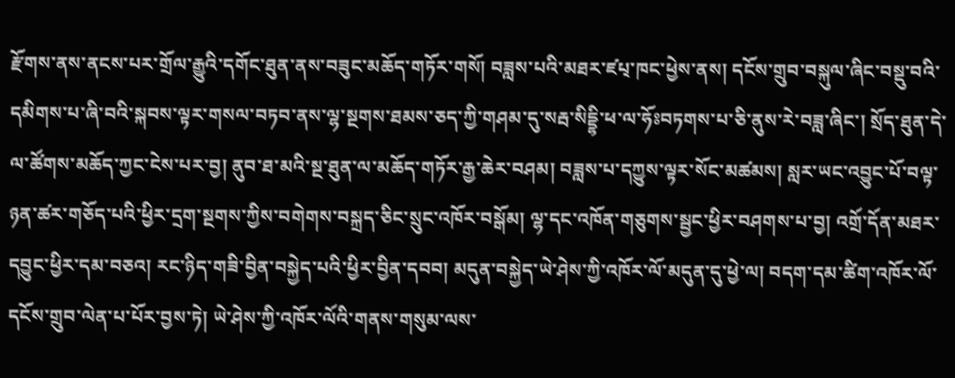རྫོགས་ནས་ནངས་པར་གྲོལ་རྒྱུའི་དགོང་ཐུན་ནས་བཟུང་མཆོད་གཏོར་གསོ། བཟླས་པའི་མཐར་ཛཔ྄་ཁང་ཕྱེས་ནས། དངོས་གྲུབ་བསྐུལ་ཞིང་བསྡུ་བའི་དམིགས་པ་ཞི་བའི་སྐབས་ལྟར་གསལ་བཏབ་ནས་ལྷ་སྔགས་ཐམས་ཅད་ཀྱི་གཤམ་དུ་སརྦ་སིདྡྷི་ཕ་ལ་ཧོཿབཏགས་པ་ཅི་ནུས་རེ་བཟླ་ཞིང་། སྲོད་ཐུན་དེ་ལ་ཚོགས་མཆོད་ཀྱང་ངེས་པར་བྱ། ནུབ་ཐ་མའི་སྔ་ཐུན་ལ་མཆོད་གཏོར་རྒྱ་ཆེར་བཤམ། བཟླས་པ་དཀྱུས་ལྟར་སོང་མཚམས། སླར་ཡང་འབྱུང་པོ་བལྟ་ཉན་ཚར་གཅོད་པའི་ཕྱིར་དྲག་སྔགས་ཀྱིས་བགེགས་བསྐྲད་ཅིང་སྲུང་འཁོར་བསྒོམ། ལྷ་དང་འཁོན་གཅུགས་སྦྱང་ཕྱིར་བཤགས་པ་བྱ། འགྲོ་དོན་མཐར་དབྱུང་ཕྱིར་དམ་བཅའ། རང་ཉིད་གཟི་བྱིན་བསྐྱེད་པའི་ཕྱིར་བྱིན་དབབ། མདུན་བསྐྱེད་ཡེ་ཤེས་ཀྱི་འཁོར་ལོ་མདུན་དུ་ཕྱེ་ལ། བདག་དམ་ཚིག་འཁོར་ལོ་དངོས་གྲུབ་ལེན་པ་པོར་བྱས་ཏེ། ཡེ་ཤེས་ཀྱི་འཁོར་ལོའི་གནས་གསུམ་ལས་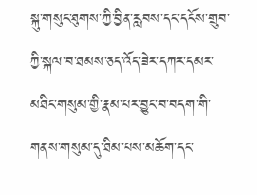སྐུ་གསུང་ཐུགས་ཀྱི་བྱིན་རླབས་དང་དངོས་གྲུབ་ཀྱི་སྐལ་བ་ཐམས་ཅད་འོད་ཟེར་དཀར་དམར་མཐིང་གསུམ་གྱི་རྣམ་པར་བྱུང་བ་བདག་གི་གནས་གསུམ་དུ་ཐིམ་པས་མཆོག་དང་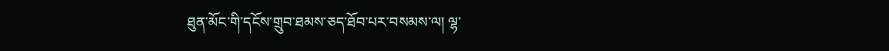ཐུན་མོང་གི་དངོས་གྲུབ་ཐམས་ཅད་ཐོབ་པར་བསམས་ལ། ལྷ་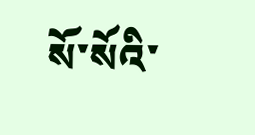སོ་སོའི་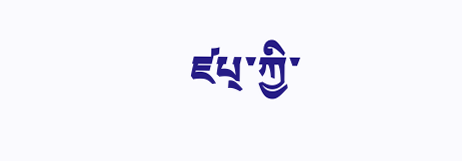ཛཔ྄་ཀྱི་